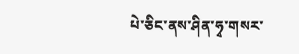པེ་ཅིང་ནས་ཤིན་ཧྭ་གསར་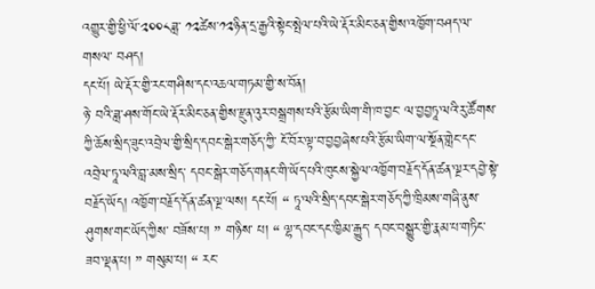འགྱུར་གྱི་ཕྱི་ལོ་༢༠༠༨ཟླ་ ༡༢ཚེས་༡༢ཉིན་དྲ་རྒྱའི་སྟེང་སྤེལ་པའི་ཡེ་རྡོར་མིང་ཅན་གྱིས་འཁྱོག་བཤད་ལ་གསལ་ བཤད།
དང་པོ། ཡེ་རྡོར་གྱི་རང་གཤིས་དང་འཆལ་གཏམ་གྱི་ས་བོན།
ཉེ་ བའི་ཟླ་ཤས་གོང་ཡེ་རྡོར་མིང་ཅན་གྱིས་རྫུན་འུར་བསྒྲགས་པའི་རྩོམ་ཡིག་གི་ཁ་བྱང་ ལ་བྱབྱཏཱ་ལའི་རུ་ཚོགས་ཀྱི་ཆོས་སྲིད་ཟུང་འབྲེལ་གྱི་སྲིད་དབང་སྒེར་གཅོད་ཀྱི་ ངོ་བོར་ལྟ་བ་བྱབྱཞེས་པའི་རྩོམ་ཡིག་ལ་སྔོན་གླེང་དང་འབྲེལ་ཏཱ་ལའི་བླ་མས་སྲིད་ དབང་སྒེར་གཅོད་གནང་གི་ཡོད་པའི་ཁུངས་སྐྱེལ་འཁྱོག་བརྗོད་དོན་ཚན་ལྔར་དབྱེ་སྟེ་ བརྗོད་ཡོད། འཁྱོག་བརྗོད་དོན་ཚན་ལྔ་ལས། དང་པོ། “ ཏཱ་ལའི་སྲིད་དབང་སྒེར་གཅོད་ཀྱི་ཁྲིམས་གཞི་ནུས་ཤུགས་གང་ཡོད་ཀྱིས་ བཟོས་པ། ” གཉིས་ པ། “ ལྷ་དབང་དང་ཁྱིམ་རྒྱུད་ དབང་བསྒྱུར་གྱི་རྣམ་པ་གཏིང་ཟབ་ལྡན་པ། ” གསུམ་པ། “ རང་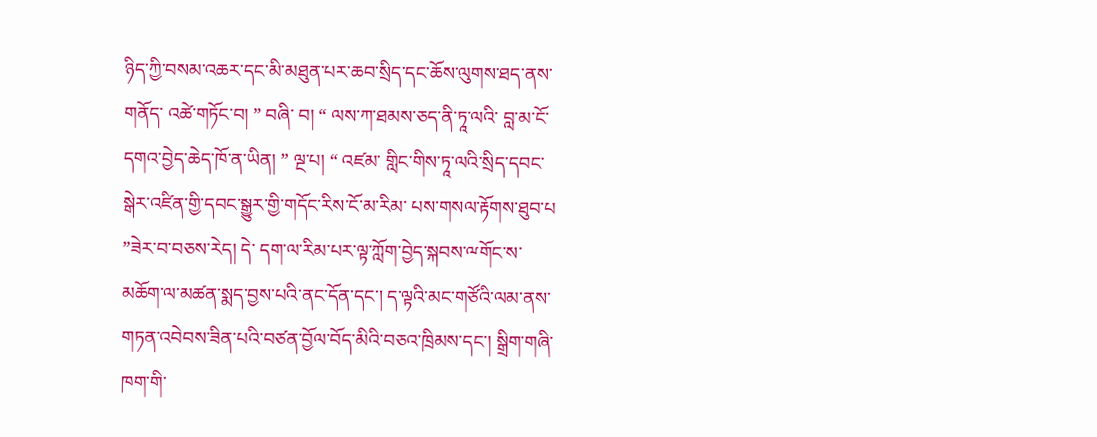ཉིད་ཀྱི་བསམ་འཆར་དང་མི་མཐུན་པར་ཆབ་སྲིད་དང་ཆོས་ལུགས་ཐད་ནས་གནོད་ འཚེ་གཏོང་བ། ” བཞི་ བ། “ ལས་ཀ་ཐམས་ཅད་ནི་ཏཱ་ལའི་ བླ་མ་ངོ་དགའ་བྱེད་ཆེད་ཁོ་ན་ཡིན། ” ལྔ་པ། “ འཛམ་ གླིང་གིས་ཏཱ་ལའི་སྲིད་དབང་སྒེར་འཛིན་གྱི་དབང་སྒྱུར་གྱི་གདོང་རིས་ངོ་མ་རིམ་ པས་གསལ་རྟོགས་ཐུབ་པ ”ཟེར་བ་བཅས་རེད། དེ་ དག་ལ་རིམ་པར་ལྟ་ཀློག་བྱེད་སྐབས་ྋགོང་ས་མཆོག་ལ་མཚན་སྨད་བྱས་པའི་ནང་དོན་དང་། ད་ལྟའི་མང་གཙོའི་ལམ་ནས་གཏན་འབེབས་ཟིན་པའི་བཙན་བྱོལ་བོད་མིའི་བཅའ་ཁྲིམས་དང་། སྒྲིག་གཞི་ཁག་གི་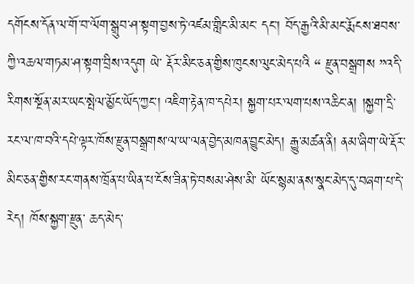དགོངས་དོན་ལ་གོ་བ་ལོག་སྒྲུབ་ཤ་སྟག་བྱས་ཏེ་འཛམ་གླིང་མི་མང་ དང་། བོད་རྒྱའི་མི་མང་རྨོངས་ཐབས་ཀྱི་འཆལ་གཏམ་ཤ་སྟག་བྲིས་འདུག ཡེ་ རྡོར་མིང་ཅན་གྱིས་ཁུངས་ལུང་མེད་པའི “ རྫུན་བསྒྲགས ”འདི་ རིགས་སྔོན་མར་ཡང་སྤེལ་མྱོང་ཡོད་ཀྱང་། འཇིག་རྟེན་ཁ་དཔེར། སྐྱག་པར་ལག་པས་འཆིང་ན། །སྐྱག་དྲི་རང་ལ་ཁ་བའི་དཔེ་ལྟར་ཁོས་རྫུན་བསྒྲགས་ལ་ཡ་ལན་བྱེད་མཁན་བྱུང་མེད། རྒྱུ་མཚན་ནི། ནམ་ཞིག་ཡེ་རྡོར་མིང་ཅན་གྱིས་རང་གནས་ཁྲོན་པ་ཡིན་པ་ངོས་ཟིན་ཏེ་བསམ་ཤེས་མི་ ཡོང་སྙམ་ནས་སྣང་མེད་དུ་བཞག་པ་དེ་རེད། ཁོས་སྐྱག་རྫུན་ ཆད་མེད་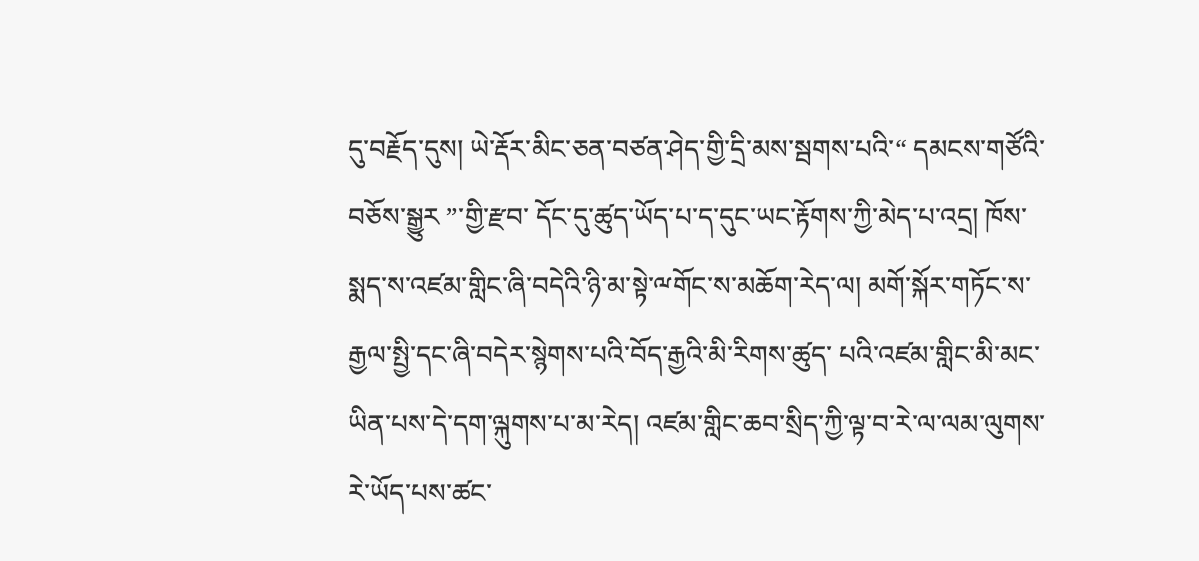དུ་བརྗོད་དུས། ཡེ་རྡོར་མིང་ཅན་བཙན་ཤེད་གྱི་དྲི་མས་སྦགས་པའི་“ དམངས་གཙོའི་བཅོས་སྒྱུར ”་གྱི་རྫབ་ དོང་དུ་ཚུད་ཡོད་པ་ད་དུང་ཡང་རྟོགས་ཀྱི་མེད་པ་འདྲ། ཁོས་སྨད་ས་འཛམ་གླིང་ཞི་བདེའི་ཉི་མ་སྟེ་ྋགོང་ས་མཆོག་རེད་ལ། མགོ་སྐོར་གཏོང་ས་རྒྱལ་སྤྱི་དང་ཞི་བདེར་སྙེགས་པའི་བོད་རྒྱའི་མི་རིགས་ཚུད་ པའི་འཛམ་གླིང་མི་མང་ཡིན་པས་དེ་དག་ལྐུགས་པ་མ་རེད། འཛམ་གླིང་ཆབ་སྲིད་ཀྱི་ལྟ་བ་རེ་ལ་ལམ་ལུགས་རེ་ཡོད་པས་ཚང་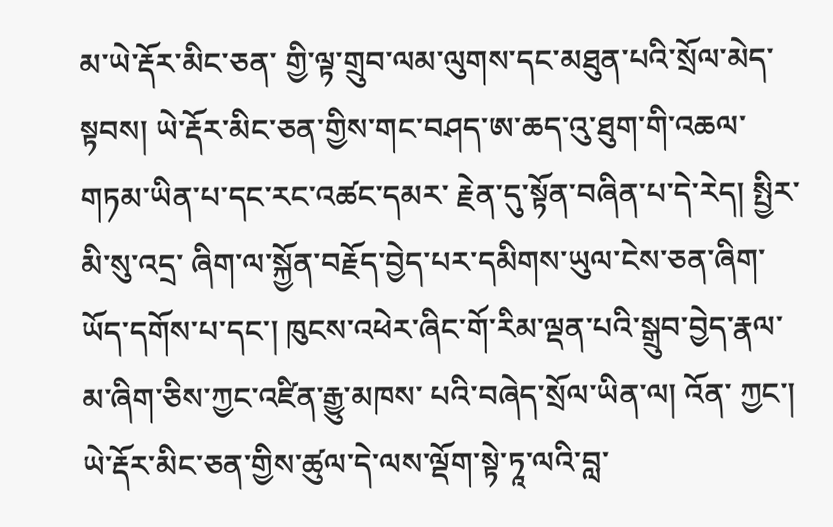མ་ཡེ་རྡོར་མིང་ཅན་ གྱི་ལྟ་གྲུབ་ལམ་ལུགས་དང་མཐུན་པའི་སྲོལ་མེད་སྟབས། ཡེ་རྡོར་མིང་ཅན་གྱིས་གང་བཤད་ཨ་ཆད་འུ་ཐུག་གི་འཆལ་གཏམ་ཡིན་པ་དང་རང་འཚང་དམར་ རྗེན་དུ་སྟོན་བཞིན་པ་དེ་རེད། སྤྱིར་མི་སུ་འདྲ་ ཞིག་ལ་སྐྱོན་བརྗོད་བྱེད་པར་དམིགས་ཡུལ་ངེས་ཅན་ཞིག་ཡོད་དགོས་པ་དང་། ཁུངས་འཕེར་ཞིང་གོ་རིམ་ལྡན་པའི་སྒྲུབ་བྱེད་རྣལ་མ་ཞིག་ཅིས་ཀྱང་འཛིན་རྒྱུ་མཁས་ པའི་བཞེད་སྲོལ་ཡིན་ལ། འོན་ ཀྱང་། ཡེ་རྡོར་མིང་ཅན་གྱིས་ཚུལ་དེ་ལས་ལྡོག་སྟེ་ཏཱ་ལའི་བླ་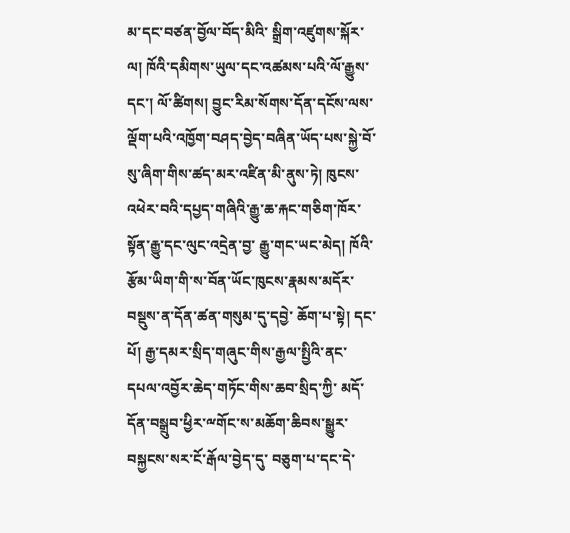མ་དང་བཙན་བྱོལ་བོད་མིའི་ སྒྲིག་འཛུགས་སྐོར་ལ། ཁོའི་དམིགས་ཡུལ་དང་འཚམས་པའི་ལོ་རྒྱུས་དང་། ལོ་ཚིགས། བྱུང་རིམ་སོགས་དོན་དངོས་ལས་ལྡོག་པའི་འཁྱོག་བཤད་བྱེད་བཞིན་ཡོད་པས་སྐྱེ་བོ་ སུ་ཞིག་གིས་ཚད་མར་འཛིན་མི་ནུས་ཏེ། ཁུངས་འཕེར་བའི་དཔྱད་གཞིའི་རྒྱུ་ཆ་རྐང་གཅིག་ཁོར་སྟོན་རྒྱུ་དང་ལུང་འདྲེན་བྱ་ རྒྱུ་གང་ཡང་མེད། ཁོའི་རྩོམ་ཡིག་གི་ས་བོན་ཡོང་ཁུངས་རྣམས་མདོར་བསྡུས་ན་དོན་ཚན་གསུམ་དུ་དབྱེ་ ཆོག་པ་སྟེ། དང་ པོ། རྒྱ་དམར་སྲིད་གཞུང་གིས་རྒྱལ་སྤྱིའི་ནང་དཔལ་འབྱོར་ཆེད་གཏོང་གིས་ཆབ་སྲིད་ཀྱི་ མདོ་དོན་བསྒྲུབ་ཕྱིར་ྋགོང་ས་མཆོག་ཆིབས་སྒྱུར་བསྐྱངས་སར་ངོ་རྒོལ་བྱེད་དུ་ བཅུག་པ་དང་དེ་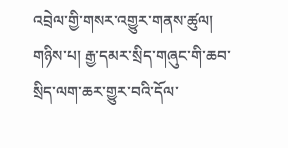འབྲེལ་གྱི་གསར་འགྱུར་གནས་ཚུལ། གཉིས་པ། རྒྱ་དམར་སྲིད་གཞུང་གི་ཆབ་སྲིད་ལག་ཆར་གྱུར་བའི་དོལ་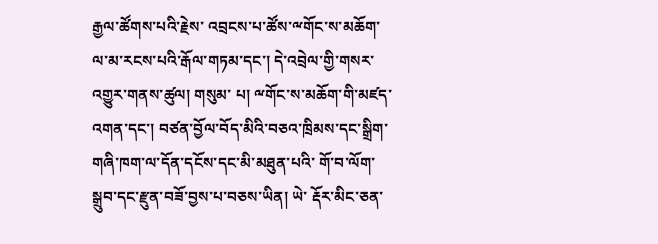རྒྱལ་ཚོགས་པའི་རྗེས་ འབྲངས་པ་ཚོས་ྋགོང་ས་མཆོག་ལ་མ་རངས་པའི་རྒོལ་གཏམ་དང་། དེ་འབྲེལ་གྱི་གསར་འགྱུར་གནས་ཚུལ། གསུམ་ པ། ྋགོང་ས་མཆོག་གི་མཛད་འགན་དང་། བཙན་བྱོལ་བོད་མིའི་བཅའ་ཁྲིམས་དང་སྒྲིག་གཞི་ཁག་ལ་དོན་དངོས་དང་མི་མཐུན་པའི་ གོ་བ་ལོག་སྒྲུབ་དང་རྫུན་བཟོ་བྱས་པ་བཅས་ཡིན། ཡེ་ རྡོར་མིང་ཅན་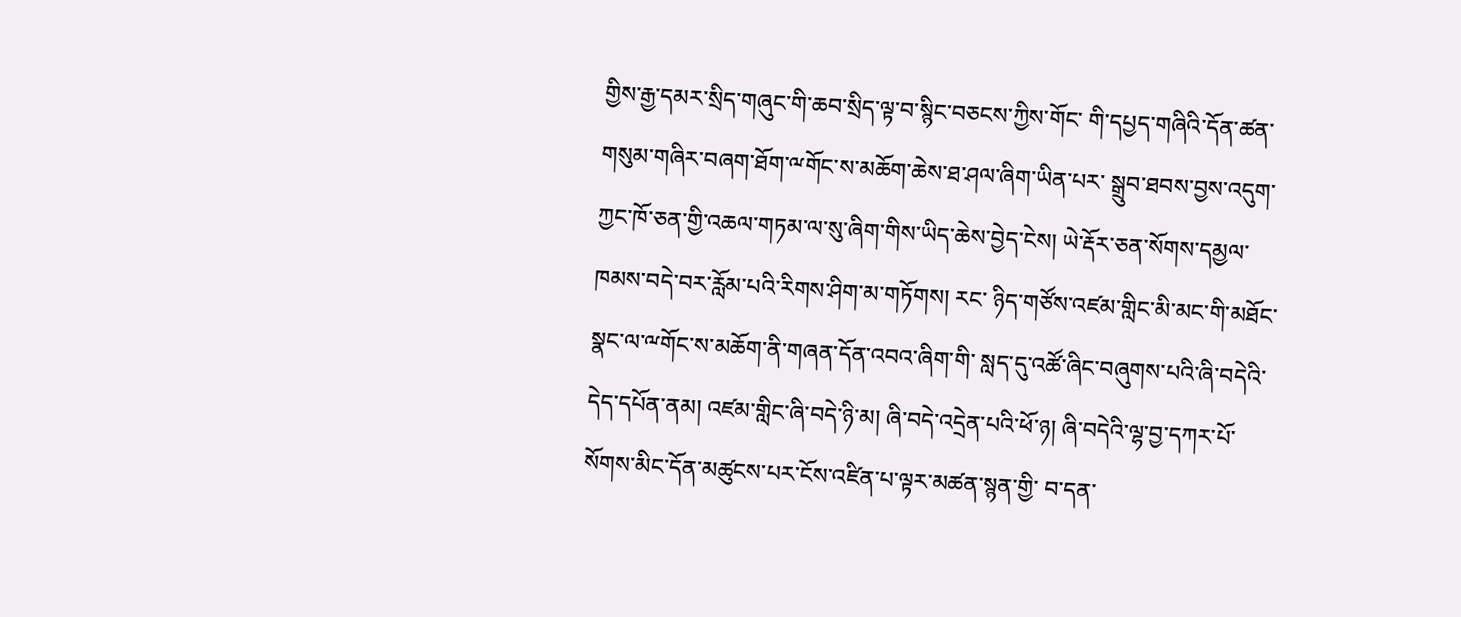གྱིས་རྒྱ་དམར་སྲིད་གཞུང་གི་ཆབ་སྲིད་ལྟ་བ་སྙིང་བཅངས་ཀྱིས་གོང་ གི་དཔྱད་གཞིའི་དོན་ཚན་གསུམ་གཞིར་བཞག་ཐོག་ྋགོང་ས་མཆོག་ཆེས་ཐ་ཤལ་ཞིག་ཡིན་པར་ སྒྲུབ་ཐབས་བྱས་འདུག་ཀྱང་ཁོ་ཅན་གྱི་འཆལ་གཏམ་ལ་སུ་ཞིག་གིས་ཡིད་ཆེས་བྱེད་ངེས། ཡེ་རྡོར་ཅན་སོགས་དམྱལ་ཁམས་བདེ་བར་རློམ་པའི་རིགས་ཤིག་མ་གཏོགས། རང་ ཉིད་གཙོས་འཛམ་གླིང་མི་མང་གི་མཐོང་སྣང་ལ་ྋགོང་ས་མཆོག་ནི་གཞན་དོན་འབའ་ཞིག་གི་ སླད་དུ་འཚོ་ཞིང་བཞུགས་པའི་ཞི་བདེའི་དེད་དཔོན་ནམ། འཛམ་གླིང་ཞི་བདེ་ཉི་མ། ཞི་བདེ་འདྲེན་པའི་ཕོ་ཉ། ཞི་བདེའི་ལྷ་བྱ་དཀར་པོ་སོགས་མིང་དོན་མཚུངས་པར་ངོས་འཛིན་པ་ལྟར་མཚན་སྙན་གྱི་ བ་དན་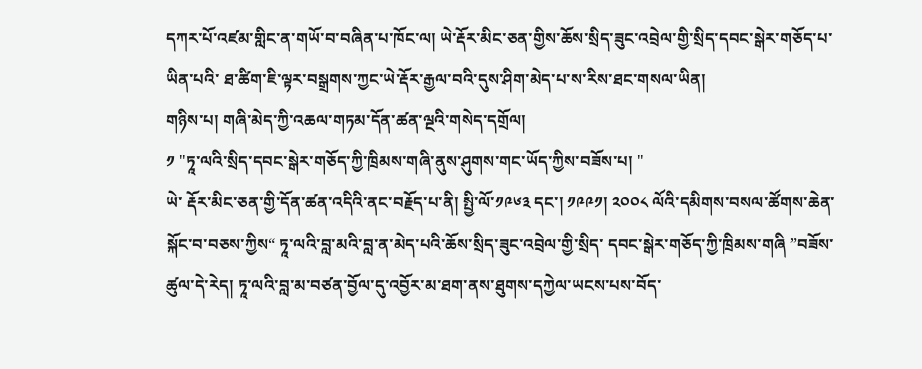དཀར་པོ་འཛམ་གླིང་ན་གཡོ་བ་བཞིན་པ་ཁོང་ལ། ཡེ་རྡོར་མིང་ཅན་གྱིས་ཆོས་སྲིད་ཟུང་འབྲེལ་གྱི་སྲིད་དབང་སྒེར་གཅོད་པ་ཡིན་པའི་ ཐ་ཚིག་ཇི་ལྟར་བསྒྲགས་ཀྱང་ཡེ་རྡོར་རྒྱལ་བའི་དུས་ཤིག་མེད་པ་ས་རིས་ཐང་གསལ་ཡིན།
གཉིས་པ། གཞི་མེད་ཀྱི་འཆལ་གཏམ་དོན་ཚན་ལྔའི་གསེད་དགྲོལ།
༡ "ཏཱ་ལའི་སྲིད་དབང་སྒེར་གཅོད་ཀྱི་ཁྲིམས་གཞི་ནུས་ཤུགས་གང་ཡོད་ཀྱིས་བཟོས་པ། "
ཡེ་ རྡོར་མིང་ཅན་གྱི་དོན་ཚན་འདིའི་ནང་བརྗོད་པ་ནི། སྤྱི་ལོ་༡༩༦༣ དང་། ༡༩༩༡། ༢༠༠༨ ལོའི་དམིགས་བསལ་ཚོགས་ཆེན་སྐོང་བ་བཅས་ཀྱིས“ ཏཱ་ལའི་བླ་མའི་བླ་ན་མེད་པའི་ཆོས་སྲིད་ཟུང་འབྲེལ་གྱི་སྲིད་ དབང་སྒེར་གཅོད་ཀྱི་ཁྲིམས་གཞི ”བཟོས་ཚུལ་དེ་རེད། ཏཱ་ལའི་བླ་མ་བཙན་བྱོལ་དུ་འབྱོར་མ་ཐག་ནས་ཐུགས་དཀྱེལ་ཡངས་པས་བོད་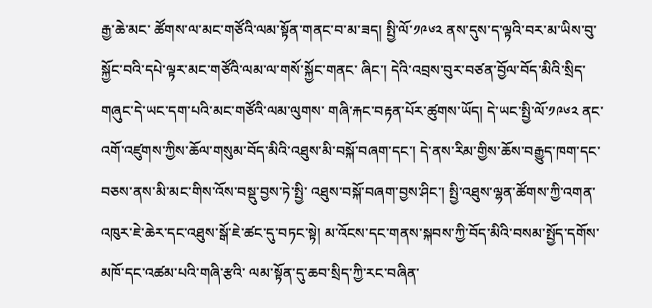རྒྱ་ཆེ་མང་ ཚོགས་ལ་མང་གཙོའི་ལམ་སྟོན་གནང་བ་མ་ཟད། སྤྱི་ལོ་༡༩༦༢ ནས་དུས་ད་ལྟའི་བར་མ་ཡིས་བུ་སྐྱོང་བའི་དཔེ་ལྟར་མང་གཙོའི་ལམ་ལ་གསོ་སྐྱོང་གནང་ ཞིང་། དེའི་འབྲས་བུར་བཙན་བྱོལ་བོད་མིའི་སྲིད་གཞུང་དེ་ཡང་དག་པའི་མང་གཙོའི་ལམ་ལུགས་ གཞི་རྐང་བརྟན་པོར་ཚུགས་ཡོད། དེ་ཡང་སྤྱི་ལོ་༡༩༦༢ ནང་ འགོ་འཛུགས་ཀྱིས་ཆོལ་གསུམ་བོད་མིའི་འཐུས་མི་བསྐོ་བཞག་དང་། དེ་ནས་རིམ་གྱིས་ཆོས་བརྒྱུད་ཁག་དང་བཅས་ནས་མི་མང་གིས་འོས་བསྡུ་བྱས་ཏེ་སྤྱི་ འཐུས་བསྐོ་བཞག་བྱས་ཤིང་། སྤྱི་འཐུས་ལྷན་ཚོགས་ཀྱི་འགན་འཁུར་ཇེ་ཆེར་དང་འཐུས་སྒོ་ཇེ་ཚང་དུ་བཏང་སྟེ། མ་འོངས་དང་གནས་སྐབས་ཀྱི་བོད་མིའི་བསམ་སྤྱོད་དགོས་མཁོ་དང་འཚམ་པའི་གཞི་རྩའི་ ལམ་སྟོན་དུ་ཆབ་སྲིད་ཀྱི་རང་བཞིན་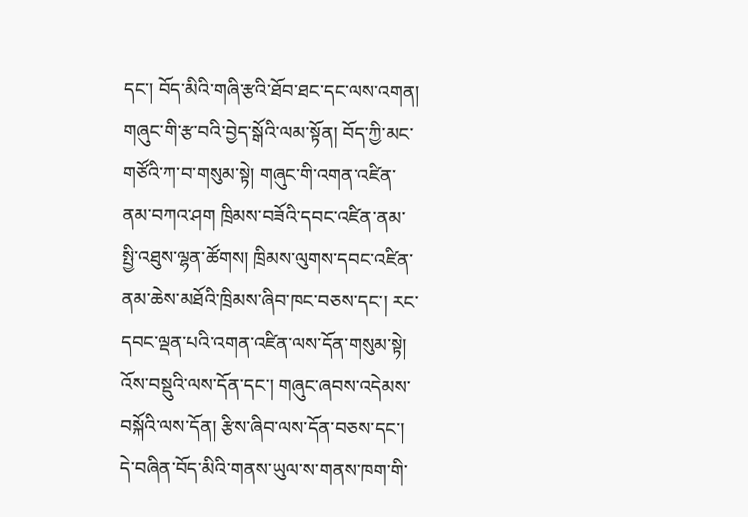དང་། བོད་མིའི་གཞི་རྩའི་ཐོབ་ཐང་དང་ལས་འགན། གཞུང་གི་རྩ་བའི་བྱེད་སྒོའི་ལམ་སྟོན། བོད་ཀྱི་མང་གཙོའི་ཀ་བ་གསུམ་སྟེ། གཞུང་གི་འགན་འཛིན་ནམ་བཀའ་ཤག ཁྲིམས་བཟོའི་དབང་འཛིན་ནམ་སྤྱི་འཐུས་ལྷན་ཚོགས། ཁྲིམས་ལུགས་དབང་འཛིན་ནམ་ཆེས་མཐོའི་ཁྲིམས་ཞིབ་ཁང་བཅས་དང་། རང་དབང་ལྡན་པའི་འགན་འཛིན་ལས་དོན་གསུམ་སྟེ། འོས་བསྡུའི་ལས་དོན་དང་། གཞུང་ཞབས་འདེམས་བསྐོའི་ལས་དོན། རྩིས་ཞིབ་ལས་དོན་བཅས་དང་། དེ་བཞིན་བོད་མིའི་གནས་ཡུལ་ས་གནས་ཁག་གི་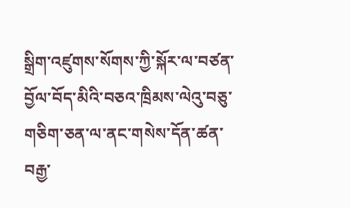སྒྲིག་འཛུགས་སོགས་ཀྱི་སྐོར་ལ་བཙན་ བྱོལ་བོད་མིའི་བཅའ་ཁྲིམས་ལེའུ་བཅུ་གཅིག་ཅན་ལ་ནང་གསེས་དོན་ཚན་བརྒྱ་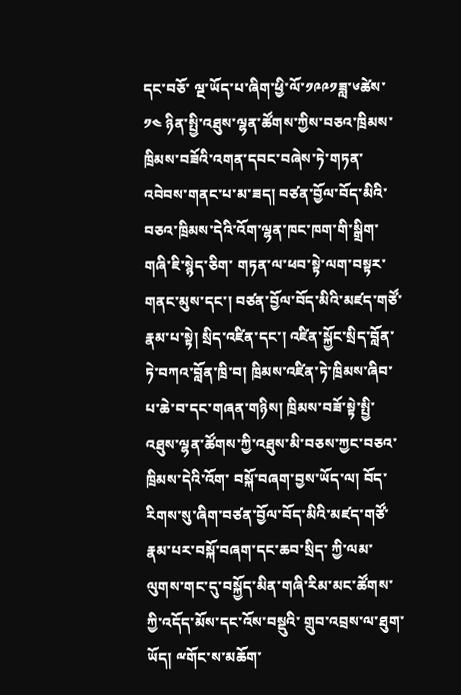དང་བཅོ་ ལྔ་ཡོད་པ་ཞིག་ཕྱི་ལོ་༡༩༩༡ཟླ་༦ཚེས་༡༤ ཉིན་སྤྱི་འཐུས་ལྷན་ཚོགས་ཀྱིས་བཅའ་ཁྲིམས་ཁྲིམས་བཟོའི་འགན་དབང་བཞེས་ཏེ་གཏན་ འབེབས་གནང་པ་མ་ཟད། བཙན་བྱོལ་བོད་མིའི་བཅའ་ཁྲིམས་དེའི་འོག་ལྷན་ཁང་ཁག་གི་སྒྲིག་གཞི་ཇི་སྙེད་ཅིག་ གཏན་ལ་ཕབ་སྟེ་ལག་བསྟར་གནང་མུས་དང་། བཙན་བྱོལ་བོད་མིའི་མཛད་གཙོ་རྣམ་པ་སྟེ། སྲིད་འཛིན་དང་། འཛིན་སྐྱོང་སྲིད་བློན་ཏེ་བཀའ་བློན་ཁྲི་བ། ཁྲིམས་འཛིན་ཏེ་ཁྲིམས་ཞིབ་པ་ཆེ་བ་དང་གཞན་གཉིས། ཁྲིམས་བཟོ་སྟེ་སྤྱི་འཐུས་ལྷན་ཚོགས་ཀྱི་འཐུས་མི་བཅས་ཀྱང་བཅའ་ཁྲིམས་དེའི་འོག་ བསྐོ་བཞག་བྱས་ཡོད་ལ། བོད་རིགས་སུ་ཞིག་བཙན་བྱོལ་བོད་མིའི་མཛད་གཙོ་རྣམ་པར་བསྐོ་བཞག་དང་ཆབ་སྲིད་ ཀྱི་ལམ་ལུགས་གང་དུ་བསྐྱོད་མིན་གཞི་རིམ་མང་ཚོགས་ཀྱི་འདོད་མོས་དང་འོས་བསྡུའི་ གྲུབ་འབྲས་ལ་ཐུག་ཡོད། ྋགོང་ས་མཆོག་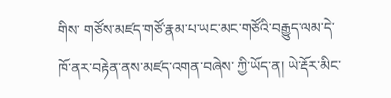གིས་ གཙོས་མཛད་གཙོ་རྣམ་པ་ཡང་མང་གཙོའི་བརྒྱུད་ལམ་དེ་ཁོ་ནར་བརྟེན་ནས་མཛད་འགན་བཞེས་ ཀྱི་ཡོད་ན། ཡེ་རྡོར་མིང་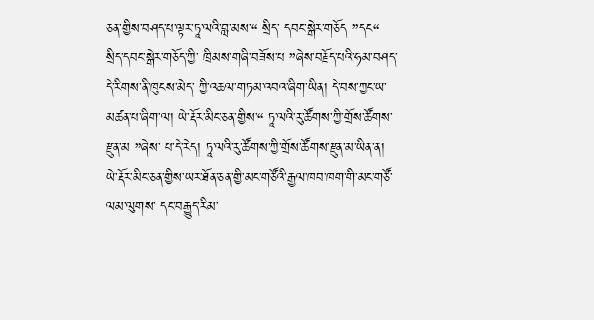ཅན་གྱིས་བཤད་པ་ལྟར་ཏཱ་ལའི་བླ་མས་“ སྲིད་ དབང་སྒེར་གཅོད ”དང“ སྲིད་དབང་སྒེར་གཅོད་ཀྱི་ ཁྲིམས་གཞི་བཟོས་པ ”ཞེས་བརྗོད་པའི་ཧམ་བཤད་དེ་རིགས་ནི་ཁུངས་མེད་ ཀྱི་འཆལ་གཏམ་འབའ་ཞིག་ཡིན། དེ་བས་ཀྱང་ཡ་མཚན་པ་ཞིག་ལ། ཡེ་རྡོར་མིང་ཅན་གྱིས་“ ཏཱ་ལའི་རུ་ཚོགས་ཀྱི་གྲོས་ཚོགས་རྫུན་མ ”ཞེས་ པ་དེ་རེད། ཏཱ་ལའི་རུ་ཚོགས་ཀྱི་གྲོས་ཚོགས་རྫུན་མ་ཡིན་ན། ཡེ་རྡོར་མིང་ཅན་གྱིས་ཡར་ཐོན་ཅན་གྱི་མང་གཙོའི་རྒྱལ་ཁབ་ཁག་གི་མང་གཙོ་ལམ་ལུགས་ དང་བརྒྱུད་རིམ་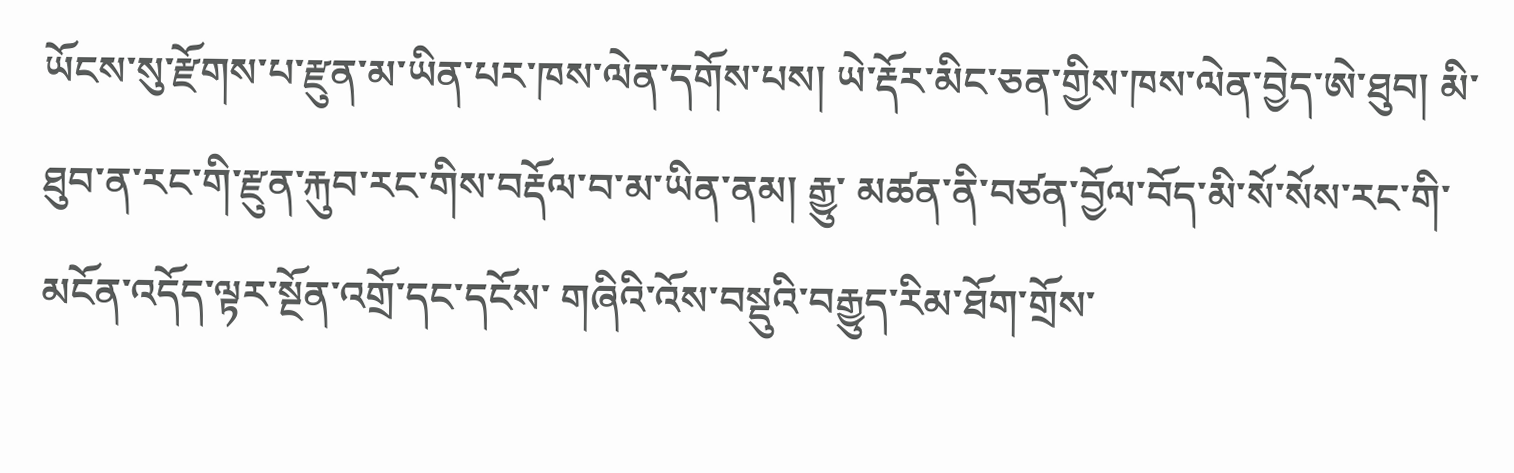ཡོངས་སུ་རྫོགས་པ་རྫུན་མ་ཡིན་པར་ཁས་ལེན་དགོས་པས། ཡེ་རྡོར་མིང་ཅན་གྱིས་ཁས་ལེན་བྱེད་ཨེ་ཐུབ། མི་ཐུབ་ན་རང་གི་རྫུན་རྐུབ་རང་གིས་བརྡོལ་བ་མ་ཡིན་ནམ། རྒྱུ་ མཚན་ནི་བཙན་བྱོལ་བོད་མི་སོ་སོས་རང་གི་མངོན་འདོད་ལྟར་སྔོན་འགྲོ་དང་དངོས་ གཞིའི་འོས་བསྡུའི་བརྒྱུད་རིམ་ཐོག་གྲོས་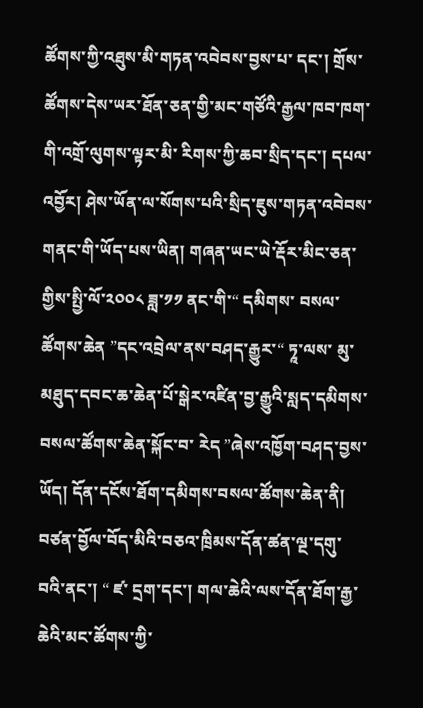ཚོགས་ཀྱི་འཐུས་མི་གཏན་འབེབས་བྱས་པ་ དང་། གྲོས་ཚོགས་དེས་ཡར་ཐོན་ཅན་གྱི་མང་གཙོའི་རྒྱལ་ཁབ་ཁག་གི་འགྲོ་ལུགས་ལྟར་མི་ རིགས་ཀྱི་ཆབ་སྲིད་དང་། དཔལ་འབྱོར། ཤེས་ཡོན་ལ་སོགས་པའི་སྲིད་ཇུས་གཏན་འབེབས་གནང་གི་ཡོད་པས་ཡིན། གཞན་ཡང་ཡེ་རྡོར་མིང་ཅན་ གྱིས་སྤྱི་ལོ་༢༠༠༨ ཟླ་༡༡ ནང་གི་“ དམིགས་ བསལ་ཚོགས་ཆེན ”དང་འབྲེལ་ནས་བཤད་རྒྱུར་“ ཏཱ་ལས་ མུ་མཐུད་དབང་ཆ་ཆེན་པོ་སྒེར་འཛིན་བྱ་རྒྱུའི་སླད་དམིགས་བསལ་ཚོགས་ཆེན་སྐོང་བ་ རེད ”ཞེས་འཁྱོག་བཤད་བྱས་ཡོད། དོན་དངོས་ཐོག་དམིགས་བསལ་ཚོགས་ཆེན་ནི། བཙན་བྱོལ་བོད་མིའི་བཅའ་ཁྲིམས་དོན་ཚན་ལྔ་དགུ་བའི་ནང་། “ ཛ་ དྲག་དང་། གལ་ཆེའི་ལས་དོན་ཐོག་རྒྱ་ཆེའི་མང་ཚོགས་ཀྱི་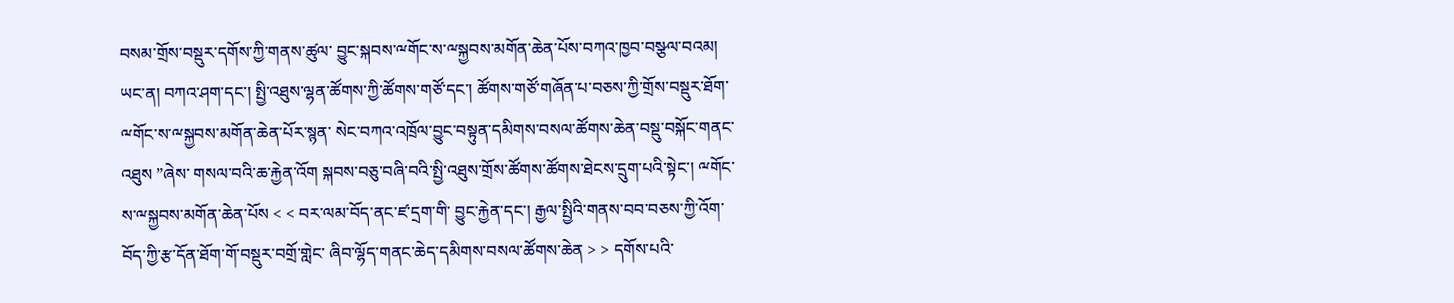བསམ་གྲོས་བསྡུར་དགོས་ཀྱི་གནས་ཚུལ་ བྱུང་སྐབས་ྋགོང་ས་ྋསྐྱབས་མགོན་ཆེན་པོས་བཀའ་ཁྱབ་བསྩལ་བའམ། ཡང་ན། བཀའ་ཤག་དང་། སྤྱི་འཐུས་ལྷན་ཚོགས་ཀྱི་ཚོགས་གཙོ་དང་། ཚོགས་གཙོ་གཞོན་པ་བཅས་ཀྱི་གྲོས་བསྡུར་ཐོག་ྋགོང་ས་ྋསྐྱབས་མགོན་ཆེན་པོར་སྙན་ སེང་བཀའ་འཁྲོལ་བྱུང་བསྟུན་དམིགས་བསལ་ཚོགས་ཆེན་བསྡུ་བསྐོང་གནང་འཐུས ”ཞེས་ གསལ་བའི་ཆ་རྐྱེན་འོག སྐབས་བཅུ་བཞི་བའི་སྤྱི་འཐུས་གྲོས་ཚོགས་ཚོགས་ཐེངས་དྲུག་པའི་སྟེང་། ྋགོང་ས་ྋསྐྱབས་མགོན་ཆེན་པོས < < བར་ལམ་བོད་ནང་ཛ་དྲག་གི་ བྱུང་རྐྱེན་དང་། རྒྱལ་སྤྱིའི་གནས་བབ་བཅས་ཀྱི་འོག་བོད་ཀྱི་རྩ་དོན་ཐོག་གོ་བསྡུར་བགྲོ་གླེང་ ཞིབ་ལྷོད་གནང་ཆེད་དམིགས་བསལ་ཚོགས་ཆེན > > དགོས་པའི་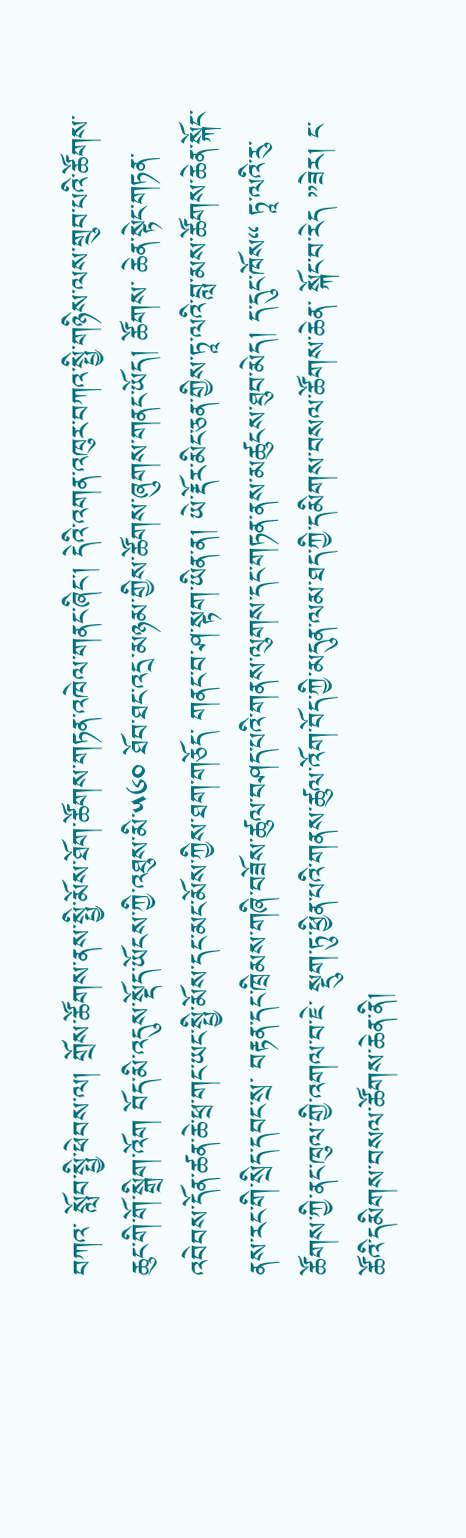བཀའ་ སློབ་སྤྱི་ཕེབས་ལ། གྲོས་ཚོགས་ནས་སྤྱི་མོས་ཐོག་ཚོགས་གཏན་འཁེལ་གནང་ཞིང་། དེའི་འགན་འཁུར་བཀའ་སྤྱི་གཉིས་ལས་གྲུབ་པའི་ཚོགས་ཆུང་གི་གོ་སྒྲིག་འོག བོད་མི་འདུས་སྡོད་ཡོངས་ཀྱི་འཐུས་མི་༥༦༠ ཐོབ་ཐང་འདྲ་མཉམ་གྱིས་ཚོགས་ཞུགས་གནང་ཡོད། ཚོགས་ ཆེན་སྟེང་གཏན་འབེབས་དོན་ཚན་ཆེ་ཕྲ་གང་ཡང་སྤྱི་མོས་དང་མང་མོས་ཀྱིས་ཐག་གཅོད་ གནང་བ་ཤ་སྟག་ཡིན་ན། ཡེ་རྡོར་མིང་ཅན་གྱིས་ཏཱ་ལའི་བླ་མས་ཚོགས་ཆེན་སྐོང་ནས་རང་གི་སྲིད་དབང་སྲ་ བརྟན་དང་ཁྲིམས་གཞི་བཟོས་ཚུལ་བཤད་པའི་གནས་ལུགས་དང་གཏན་ནས་མཚུངས་ཐུབ་མེད། ད་དུང་ཁོས“ ཏཱ་ལའི་རུ་ཚོགས་ཀྱི་ནང་ཁུལ་གྱི་འགལ་བ་ཇེ་ སྡུག་ཏུ་ཕྱིན་པའི་གནས་ཚུལ་འོག་བོད་ཀྱི་མདུན་ལམ་ཐད་ཀྱི་དམིགས་བསལ་ཚོགས་ཆེན་ སྐོང་བ་རེད ”ཟེར། ང་ཚོའི་དམིགས་བསལ་ཚོགས་ཆེན་ནི།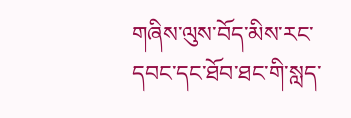གཞིས་ལུས་བོད་མིས་རང་དབང་དང་ཐོབ་ཐང་གི་སླད་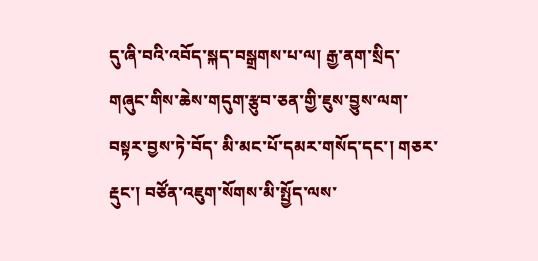དུ་ཞི་བའི་འབོད་སྐད་བསྒྲགས་པ་ལ། རྒྱ་ནག་སྲིད་གཞུང་གིས་ཆེས་གདུག་རྩུབ་ཅན་གྱི་ཇུས་བྱུས་ལག་བསྟར་བྱས་ཏེ་བོད་ མི་མང་པོ་དམར་གསོད་དང་། གཅར་རྡུང་། བཙོན་འཇུག་སོགས་མི་སྤྱོད་ལས་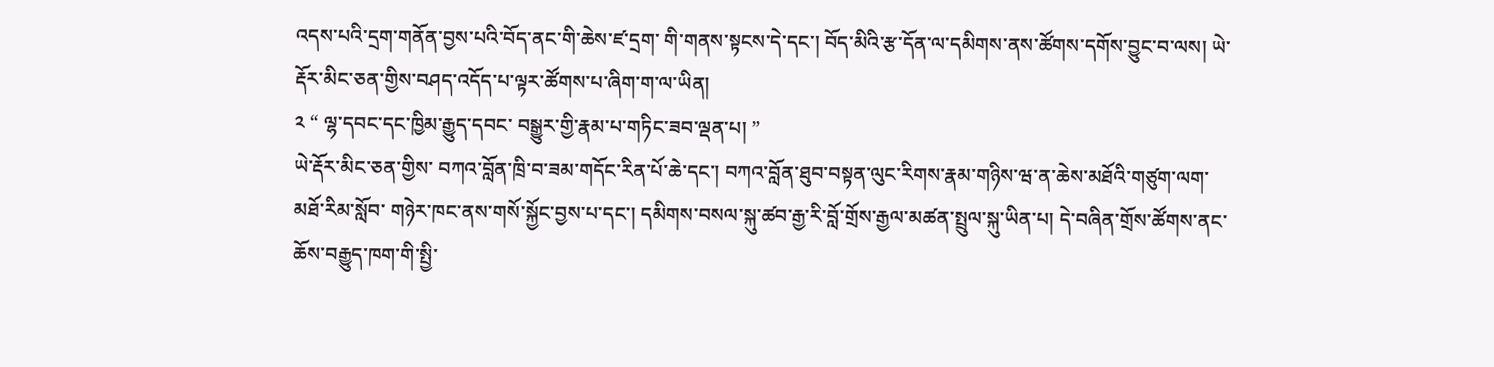འདས་པའི་དྲག་གནོན་བྱས་པའི་བོད་ནང་གི་ཆེས་ཛ་དྲག་ གི་གནས་སྟངས་དེ་དང་། བོད་མིའི་རྩ་དོན་ལ་དམིགས་ནས་ཚོགས་དགོས་བྱུང་བ་ལས། ཡེ་རྡོར་མིང་ཅན་གྱིས་བཤད་འདོད་པ་ལྟར་ཚོགས་པ་ཞིག་ག་ལ་ཡིན།
༢ “ ལྷ་དབང་དང་ཁྱིམ་རྒྱུད་དབང་ བསྒྱུར་གྱི་རྣམ་པ་གཏིང་ཟབ་ལྡན་པ། ”
ཡེ་རྡོར་མིང་ཅན་གྱིས་ བཀའ་བློན་ཁྲི་བ་ཟམ་གདོང་རིན་པོ་ཆེ་དང་། བཀའ་བློན་ཐུབ་བསྟན་ལུང་རིགས་རྣམ་གཉིས་ཝ་ན་ཆེས་མཐོའི་གཙུག་ལག་མཐོ་རིམ་སློབ་ གཉེར་ཁང་ནས་གསོ་སྐྱོང་བྱས་པ་དང་། དམིགས་བསལ་སྐུ་ཚབ་རྒྱ་རི་བློ་གྲོས་རྒྱལ་མཚན་སྤྲུལ་སྐུ་ཡིན་པ། དེ་བཞིན་གྲོས་ཚོགས་ནང་ཆོས་བརྒྱུད་ཁག་གི་སྤྱི་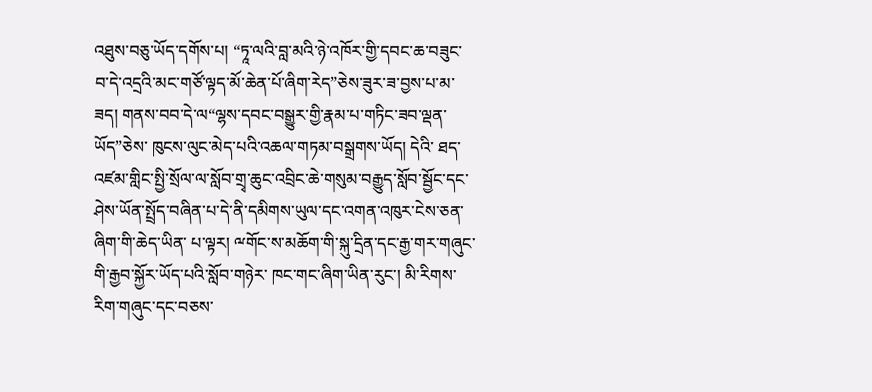འཐུས་བཅུ་ཡོད་དགོས་པ། “ཏཱ་ལའི་བླ་མའི་ཉེ་འཁོར་གྱི་དབང་ཆ་བཟུང་ བ་དེ་འདྲའི་མང་གཙོ་ལྟད་མོ་ཆེན་པོ་ཞིག་རེད”ཅེས་ཟུར་ཟ་བྱས་པ་མ་ ཟད། གནས་བབ་དེ་ལ“ལྷས་དབང་བསྒྱུར་གྱི་རྣམ་པ་གཏིང་ཟབ་ལྡན་ཡོད”ཅེས་ ཁུངས་ལུང་མེད་པའི་འཆལ་གཏམ་བསྒྲགས་ཡོད། དེའི་ ཐད་འཛམ་གླིང་སྤྱི་སྲོལ་ལ་སློབ་གྲྭ་ཆུང་འབྲིང་ཆེ་གསུམ་བརྒྱུད་སློབ་སྦྱོང་དང་ ཤེས་ཡོན་སྤྲོད་བཞིན་པ་དེ་ནི་དམིགས་ཡུལ་དང་འགན་འཁུར་ངེས་ཅན་ཞིག་གི་ཆེད་ཡིན་ པ་ལྟར། ྋགོང་ས་མཆོག་གི་སྐུ་དྲིན་དང་རྒྱ་གར་གཞུང་གི་རྒྱབ་སྐྱོར་ཡོད་པའི་སློབ་གཉེར་ ཁང་གང་ཞིག་ཡིན་རུང་། མི་རིགས་རིག་གཞུང་དང་བཅས་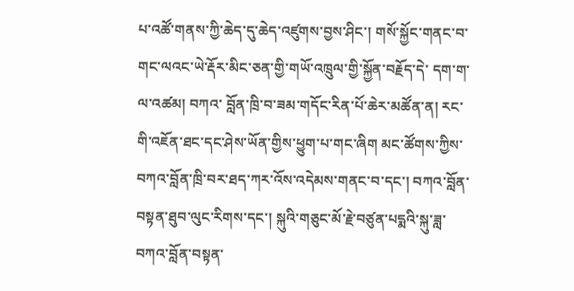པ་འཚོ་གནས་ཀྱི་ཆེད་དུ་ཆེད་འཛུགས་བྱས་ཤིང་། གསོ་སྐྱོང་གནང་བ་གང་ལའང་ཡེ་རྡོར་མིང་ཅན་གྱི་གཡོ་འཁྲུལ་གྱི་སྐྱོན་བརྗོད་དེ་ དག་ག་ལ་འཚམ། བཀའ་ བློན་ཁྲི་བ་ཟམ་གདོང་རིན་པོ་ཆེར་མཚོན་ན། རང་གི་འཇོན་ཐང་དང་ཤེས་ཡོན་གྱིས་ཕྱུག་པ་གང་ཞིག མང་ཚོགས་ཀྱིས་བཀའ་བློན་ཁྲི་བར་ཐད་ཀར་འོས་འདེམས་གནང་བ་དང་། བཀའ་བློན་བསྟན་ཐུབ་ལུང་རིགས་དང་། སྐུའི་གཅུང་མོ་རྗེ་བཙུན་པདྨའི་སྐུ་ཟླ་བཀའ་བློན་བསྟན་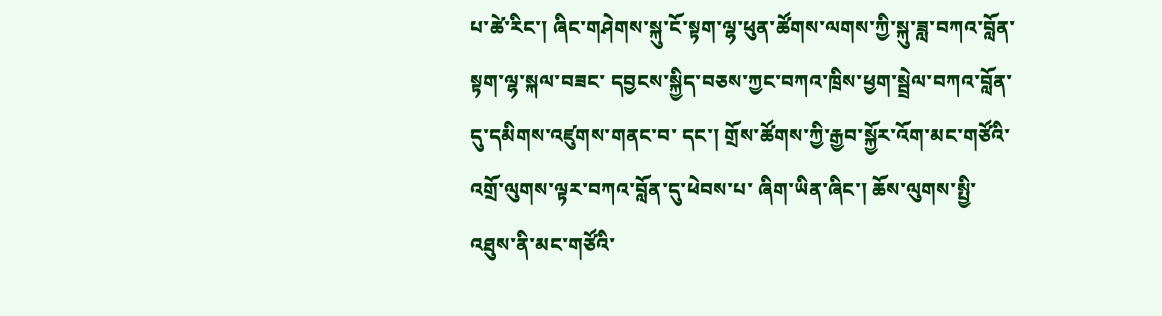པ་ཚེ་རིང་། ཞིང་གཤེགས་སྐུ་ངོ་སྟག་ལྷ་ཕུན་ཚོགས་ལགས་ཀྱི་སྐུ་ཟླ་བཀའ་བློན་སྟག་ལྷ་སྐལ་བཟང་ དབྱངས་སྐྱིད་བཅས་ཀྱང་བཀའ་ཁྲིས་ཕྱག་སྦྲེལ་བཀའ་བློན་དུ་དམིགས་འཛུགས་གནང་བ་ དང་། གྲོས་ཚོགས་ཀྱི་རྒྱབ་སྐྱོར་འོག་མང་གཙོའི་འགྲོ་ལུགས་ལྟར་བཀའ་བློན་དུ་ཕེབས་པ་ ཞིག་ཡིན་ཞིང་། ཆོས་ལུགས་སྤྱི་འཐུས་ནི་མང་གཙོའི་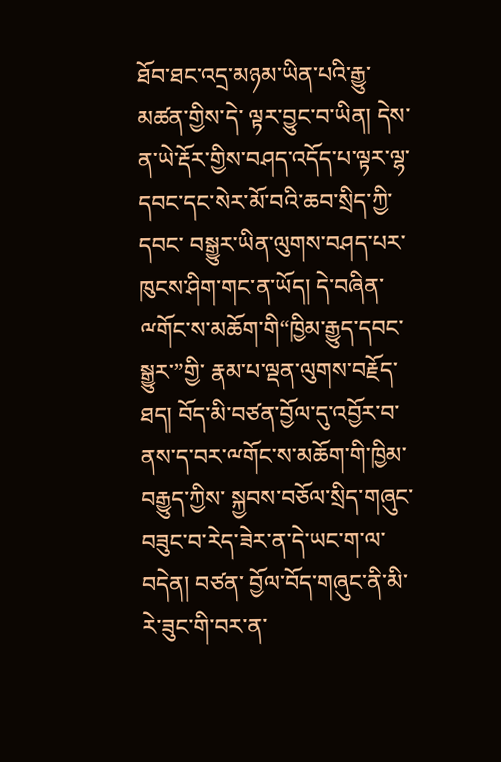ཐོབ་ཐང་འདྲ་མཉམ་ཡིན་པའི་རྒྱུ་མཚན་གྱིས་དེ་ ལྟར་བྱུང་བ་ཡིན། དེས་ན་ཡེ་རྡོར་གྱིས་བཤད་འདོད་པ་ལྟར་ལྷ་དབང་དང་སེར་མོ་བའི་ཆབ་སྲིད་ཀྱི་དབང་ བསྒྱུར་ཡིན་ལུགས་བཤད་པར་ཁུངས་ཤིག་གང་ན་ཡོད། དེ་བཞིན་ྋགོང་ས་མཆོག་གི“ཁྱིམ་རྒྱུད་དབང་སྒྱུར་”གྱི་ རྣམ་པ་ལྡན་ལུགས་བརྗོད་ཐད། བོད་མི་བཙན་བྱོལ་དུ་འབྱོར་བ་ནས་ད་བར་ྋགོང་ས་མཆོག་གི་ཁྱིམ་བརྒྱུད་ཀྱིས་ སྐྱབས་བཅོལ་སྲིད་གཞུང་བཟུང་བ་རེད་ཟེར་ན་དེ་ཡང་ག་ལ་བདེན། བཙན་ བྱོལ་བོད་གཞུང་ནི་མི་རེ་ཟུང་གི་བར་ན་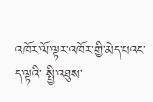འཁོར་ལོ་ལྟར་འཁོར་གྱི་མེད་པའང་ད་ལྟའི་ སྤྱི་འཐུས་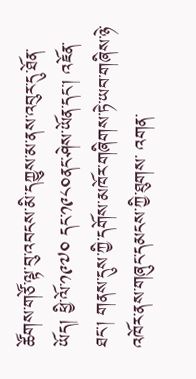ཚོགས་གཙོ་ལྟ་བུ་འབངས་མི་དཀྱུས་མ་ནས་འབུར་དུ་ཐོན་ཡོད། ཕྱི་ལོ་༡༩༧༠ དང་༡༩༨༠ནང་ཤེས་ཡོན་དང་། འཇོན་ཐང་། གནས་དུས་ཀྱི་དགོས་མཁོར་གཞིགས་ཏེ་ཡབ་གཞིས་ཉེ་འཁོར་ནས་གཞུང་དམངས་ཀྱི་ཐུགས་ འགན་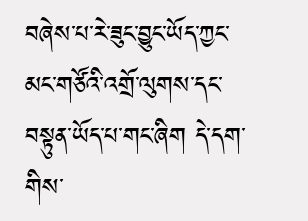བཞེས་པ་རེ་ཟུང་བྱུང་ཡོད་ཀྱང་མང་གཙོའི་འགྲོ་ལུགས་དང་བསྟུན་ཡོད་པ་གང་ཞིག དེ་དག་གིས་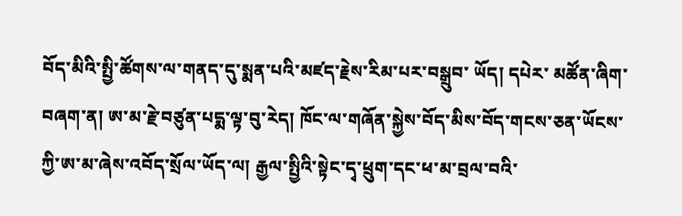བོད་མིའི་སྤྱི་ཚོགས་ལ་གནད་དུ་སྨན་པའི་མཛད་རྗེས་རིམ་པར་བསྒྲུབ་ ཡོད། དཔེར་ མཚོན་ཞིག་བཞག་ན། ཨ་མ་རྗེ་བཙུན་པདྨ་ལྟ་བུ་རེད། ཁོང་ལ་གཞོན་སྐྱེས་བོད་མིས་བོད་གངས་ཅན་ཡོངས་ཀྱི་ཨ་མ་ཞེས་འབོད་སྲོལ་ཡོད་ལ། རྒྱལ་སྤྱིའི་སྟེང་དྭ་ཕྲུག་དང་ཕ་མ་བྲལ་བའི་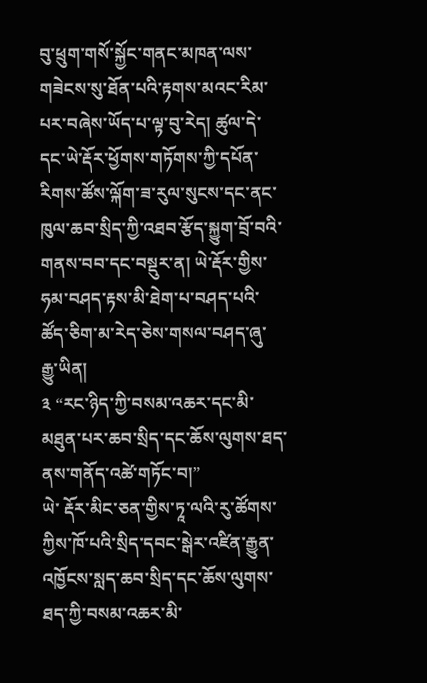བུ་ཕྲུག་གསོ་སྐྱོང་གནང་མཁན་ལས་ གཟེངས་སུ་ཐོན་པའི་རྟགས་མའང་རིམ་པར་བཞེས་ཡོད་པ་ལྟ་བུ་རེད། ཚུལ་དེ་དང་ཡེ་རྡོར་ཕྱོགས་གཏོགས་ཀྱི་དཔོན་རིགས་ཚོས་ལྐོག་ཟ་རུལ་སུངས་དང་ནང་ ཁུལ་ཆབ་སྲིད་ཀྱི་འཐབ་རྩོད་སྐྱུག་བྲོ་བའི་གནས་བབ་དང་བསྡུར་ན། ཡེ་རྡོར་གྱིས་ཧམ་བཤད་རྟས་མི་ཐེག་པ་བཤད་པའི་ཚོད་ཅིག་མ་རེད་ཅེས་གསལ་བཤད་ཞུ་ རྒྱུ་ཡིན།
༣ “རང་ཉིད་ཀྱི་བསམ་འཆར་དང་མི་ མཐུན་པར་ཆབ་སྲིད་དང་ཆོས་ལུགས་ཐད་ནས་གནོད་འཚེ་གཏོང་བ།”
ཡེ་ རྡོར་མིང་ཅན་གྱིས་ཏཱ་ལའི་རུ་ཚོགས་ཀྱིས་ཁོ་པའི་སྲིད་དབང་སྒེར་འཛིན་རྒྱུན་ འཁྱོངས་སླད་ཆབ་སྲིད་དང་ཆོས་ལུགས་ཐད་ཀྱི་བསམ་འཆར་མི་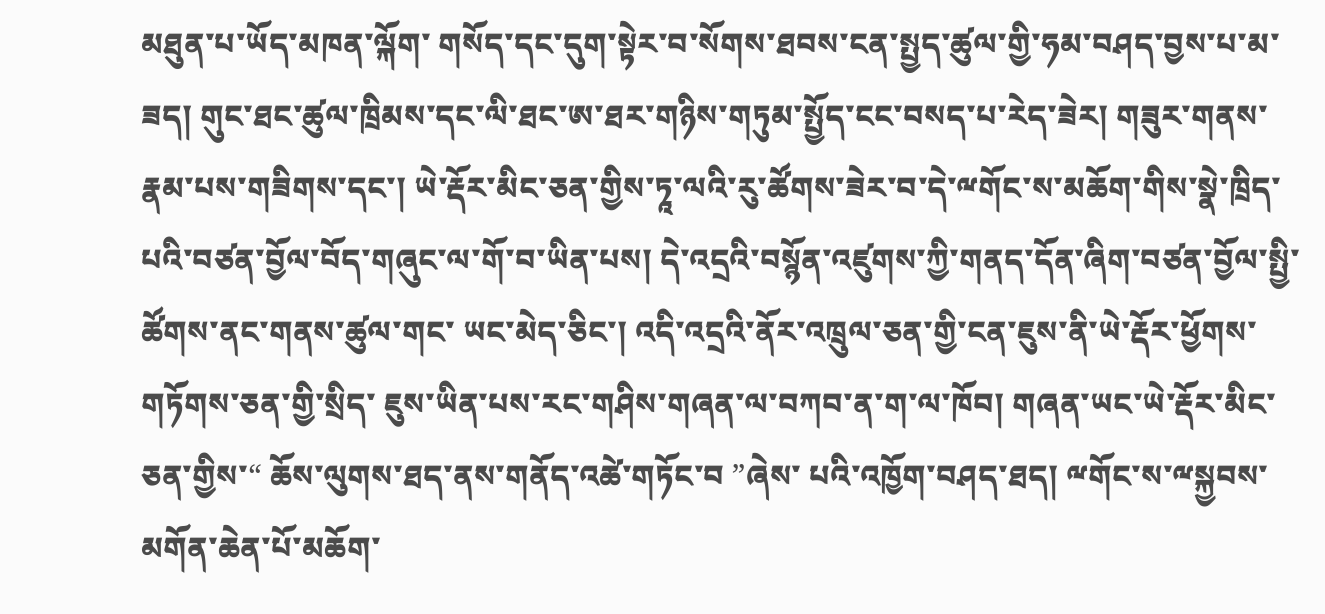མཐུན་པ་ཡོད་མཁན་ལྐོག་ གསོད་དང་དུག་སྟེར་བ་སོགས་ཐབས་ངན་སྤྱད་ཚུལ་གྱི་ཧམ་བཤད་བྱས་པ་མ་ཟད། གུང་ཐང་ཚུལ་ཁྲིམས་དང་ལི་ཐང་ཨ་ཐར་གཉིས་གཏུམ་སྤྱོད་ངང་བསད་པ་རེད་ཟེར། གཟུར་གནས་རྣམ་པས་གཟིགས་དང་། ཡེ་རྡོར་མིང་ཅན་གྱིས་ཏཱ་ལའི་རུ་ཚོགས་ཟེར་བ་དེ་ྋགོང་ས་མཆོག་གིས་སྣེ་ཁྲིད་ པའི་བཙན་བྱོལ་བོད་གཞུང་ལ་གོ་བ་ཡིན་པས། དེ་འདྲའི་བསྙོན་འཛུགས་ཀྱི་གནད་དོན་ཞིག་བཙན་བྱོལ་སྤྱི་ཚོགས་ནང་གནས་ཚུལ་གང་ ཡང་མེད་ཅིང་། འདི་འདྲའི་ནོར་འཁྲུལ་ཅན་གྱི་ངན་ཇུས་ནི་ཡེ་རྡོར་ཕྱོགས་གཏོགས་ཅན་གྱི་སྲིད་ ཇུས་ཡིན་པས་རང་གཤིས་གཞན་ལ་བཀབ་ན་ག་ལ་ཁོབ། གཞན་ཡང་ཡེ་རྡོར་མིང་ཅན་གྱིས་“ ཆོས་ལུགས་ཐད་ནས་གནོད་འཚེ་གཏོང་བ ”ཞེས་ པའི་འཁྱོག་བཤད་ཐད། ྋགོང་ས་ྋསྐྱབས་མགོན་ཆེན་པོ་མཆོག་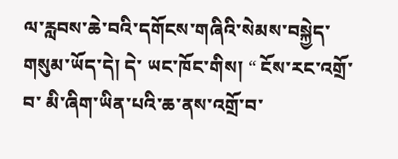ལ་རླབས་ཆེ་བའི་དགོངས་གཞིའི་སེམས་བསྐྱེད་ གསུམ་ཡོད་དེ། དེ་ ཡང་ཁོང་གིས། “ ངོས་རང་འགྲོ་བ་ མི་ཞིག་ཡིན་པའི་ཆ་ནས་འགྲོ་བ་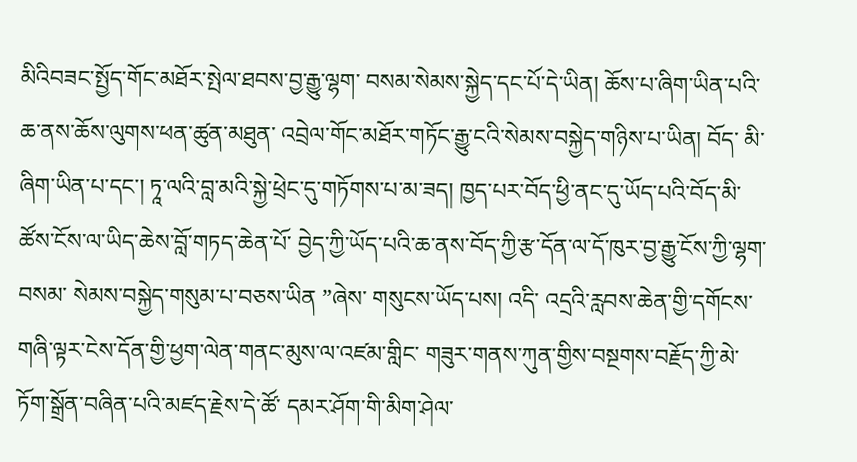མིའིབཟང་སྤྱོད་གོང་མཐོར་སྤེལ་ཐབས་བྱ་རྒྱུ་ལྷག་ བསམ་སེམས་སྐྱེད་དང་པོ་དེ་ཡིན། ཆོས་པ་ཞིག་ཡིན་པའི་ཆ་ནས་ཆོས་ལུགས་ཕན་ཚུན་མཐུན་ འབྲེལ་གོང་མཐོར་གཏོང་རྒྱུ་ངའི་སེམས་བསྐྱེད་གཉིས་པ་ཡིན། བོད་ མི་ཞིག་ཡིན་པ་དང་། ཏཱ་ལའི་བླ་མའི་སྐྱེ་ཕྲེང་དུ་གཏོགས་པ་མ་ཟད། ཁྱད་པར་བོད་ཕྱི་ནང་དུ་ཡོད་པའི་བོད་མི་ཚོས་ངོས་ལ་ཡིད་ཆེས་བློ་གཏད་ཆེན་པོ་ བྱེད་ཀྱི་ཡོད་པའི་ཆ་ནས་བོད་ཀྱི་རྩ་དོན་ལ་དོ་ཁུར་བྱ་རྒྱུ་ངོས་ཀྱི་ལྷག་བསམ་ སེམས་བསྐྱེད་གསུམ་པ་བཅས་ཡིན ”ཞེས་ གསུངས་ཡོད་པས། འདི་ འདྲའི་རླབས་ཆེན་གྱི་དགོངས་གཞི་ལྟར་ངེས་དོན་གྱི་ཕྱག་ལེན་གནང་མུས་ལ་འཛམ་གླིང་ གཟུར་གནས་ཀུན་གྱིས་བསྔགས་བརྗོད་ཀྱི་མེ་ཏོག་སྒྲོན་བཞིན་པའི་མཛད་རྗེས་དེ་ཚོ་ དམར་ཤོག་གི་མིག་ཤེལ་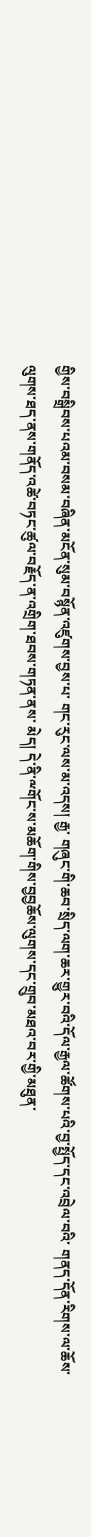གྱིས་བསྒྲིབས་པའམ་བསམ་བཞིན་མངོན་སུམ་བསྙོན་འཛུགས་བྱས་པ་ གང་རུང་ལས་མ་འདས། རྒྱ་ གཞུང་གི་ཆབ་སྲིད་ལག་ཆར་གྱུར་བའི་དོལ་རྒྱལ་ཚོགས་པའི་བྱ་སྤྱོད་དང་འབྲེལ་བའི་ གནད་དོན་རིགས་ལ་ཆོས་ལུགས་ཐད་ནས་གནོད་འཚེ་བཏང་ཚུལ་བརྗོད་ན་འགྲིག་ཐབས་གཏན་ནས་ མེད། དེ་ནི་ྋགོང་ས་མཆོག་གིས་བྱབྱཆོས་ལུགས་དང་གྲུབ་མཐའ་བར་གྱི་མཐུན་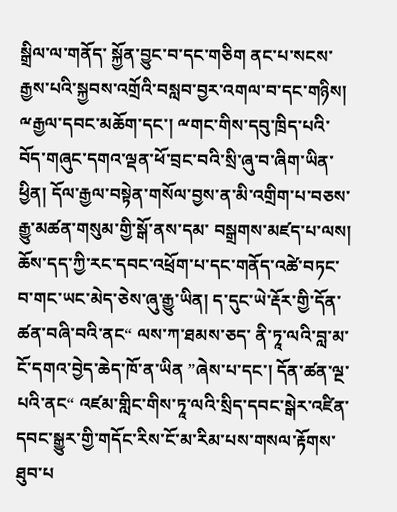སྒྲིལ་ལ་གནོད་ སྐྱོན་བྱུང་བ་དང་གཅིག ནང་པ་སངས་རྒྱས་པའི་སྐྱབས་འགྲོའི་བསླབ་བྱར་འགལ་བ་དང་གཉིས། ྋརྒྱལ་དབང་མཆོག་དང་། ྋགང་གིས་དབུ་ཁྲིད་པའི་བོད་གཞུང་དགའ་ལྡན་ཕོ་བྲང་བའི་སྲི་ཞུ་བ་ཞིག་ཡིན་ཕྱིན། དོལ་རྒྱལ་བསྟེན་གསོལ་བྱས་ན་མི་འགྲིག་པ་བཅས་རྒྱུ་མཚན་གསུམ་གྱི་སྒོ་ནས་དམ་ བསྒྲགས་མཛད་པ་ལས། ཆོས་དད་ཀྱི་རང་དབང་འཕྲོག་པ་དང་གནོད་འཚེ་བཏང་བ་གང་ཡང་མེད་ཅེས་ཞུ་རྒྱུ་ཡིན། ད་དུང་ཡེ་རྡོར་གྱི་དོན་ ཚན་བཞི་བའི་ནང“ ལས་ཀ་ཐམས་ཅད་ ནི་ཏཱ་ལའི་བླ་མ་ངོ་དགའ་བྱེད་ཆེད་ཁོ་ན་ཡིན ”ཞེས་པ་དང་། དོན་ཚན་ལྔ་པའི་ནང“ འཛམ་གླིང་གིས་ཏཱ་ལའི་སྲིད་དབང་སྒེར་འཛིན་ དབང་སྒྱུར་གྱི་གདོང་རིས་ངོ་མ་རིམ་པས་གསལ་རྟོགས་ཐུབ་པ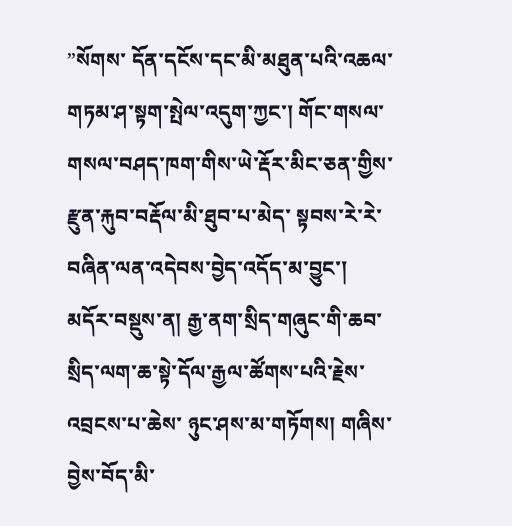”སོགས་ དོན་དངོས་དང་མི་མཐུན་པའི་འཆལ་གཏམ་ཤ་སྟག་སྤེལ་འདུག་ཀྱང་། གོང་གསལ་གསལ་བཤད་ཁག་གིས་ཡེ་རྡོར་མིང་ཅན་གྱིས་རྫུན་རྐུབ་བརྡོལ་མི་ཐུབ་པ་མེད་ སྟབས་རེ་རེ་བཞིན་ལན་འདེབས་བྱེད་འདོད་མ་བྱུང་། མདོར་བསྡུས་ན། རྒྱ་ནག་སྲིད་གཞུང་གི་ཆབ་སྲིད་ལག་ཆ་སྟེ་དོལ་རྒྱལ་ཚོགས་པའི་རྗེས་འབྲངས་པ་ཆེས་ ཉུང་ཤས་མ་གཏོགས། གཞིས་བྱེས་བོད་མི་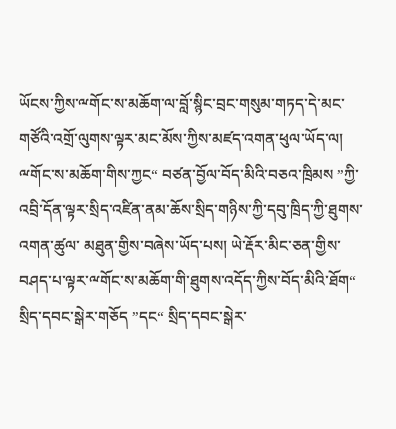ཡོངས་ཀྱིས་ྋགོང་ས་མཆོག་ལ་བློ་སྙིང་བྲང་གསུམ་གཏད་དེ་མང་ གཙོའི་འགྲོ་ལུགས་ལྟར་མང་མོས་ཀྱིས་མཛད་འགན་ཕུལ་ཡོད་ལ། ྋགོང་ས་མཆོག་གིས་ཀྱང“ བཙན་བྱོལ་བོད་མིའི་བཅའ་ཁྲིམས ”ཀྱི་ འབྲི་དོན་ལྟར་སྲིད་འཛིན་ནམ་ཆོས་སྲིད་གཉིས་ཀྱི་དབུ་ཁྲིད་ཀྱི་ཐུགས་འགན་ཚུལ་ མཐུན་གྱིས་བཞེས་ཡོད་པས། ཡེ་རྡོར་མིང་ཅན་གྱིས་བཤད་པ་ལྟར་ྋགོང་ས་མཆོག་གི་ཐུགས་འདོད་ཀྱིས་བོད་མིའི་ཐོག“ སྲིད་དབང་སྒེར་གཅོད ”དང“ སྲིད་དབང་སྒེར་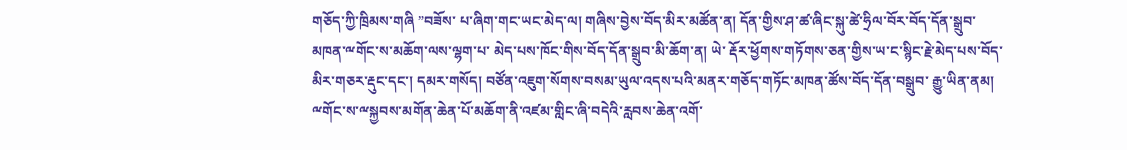གཅོད་ཀྱི་ཁྲིམས་གཞི ”བཟོས་ པ་ཞིག་གང་ཡང་མེད་ལ། གཞིས་བྱེས་བོད་མིར་མཚོན་ན། དོན་གྱིས་ཤ་ཚ་ཞིང་སྐུ་ཚེ་ཧྲིལ་བོར་བོད་དོན་སྒྲུབ་མཁན་ྋགོང་ས་མཆོག་ལས་ལྷག་པ་ མེད་པས་ཁོང་གིས་བོད་དོན་སྒྲུབ་མི་ཆོག་ན། ཡེ་ རྡོར་ཕྱོགས་གཏོགས་ཅན་གྱིས་ཡ་ང་སྙིང་རྗེ་མེད་པས་བོད་མིར་གཅར་རྡུང་དང་། དམར་གསོད། བཙོན་འཇུག་སོགས་བསམ་ཡུལ་འདས་པའི་མནར་གཅོད་གཏོང་མཁན་ཚོས་བོད་དོན་བསྒྲུབ་ རྒྱུ་ཡིན་ནམ། ྋགོང་ས་ྋསྐྱབས་མགོན་ཆེན་པོ་མཆོག་ནི་འཛམ་གླིང་ཞི་བདེའི་རླབས་ཆེན་འགོ་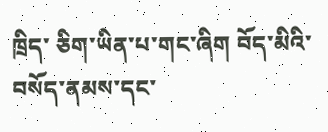ཁྲིད་ ཅིག་ཡིན་པ་གང་ཞིག བོད་མིའི་བསོད་ནམས་དང་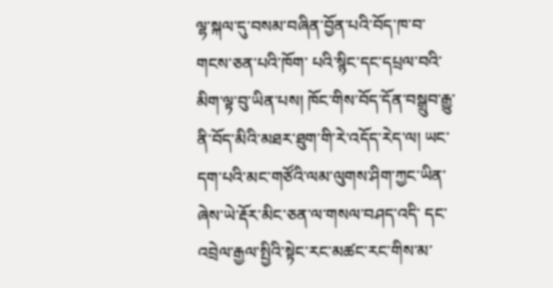ལྷ་སྐལ་དུ་བསམ་བཞིན་བྱོན་པའི་བོད་ཁ་བ་གངས་ཅན་པའི་ཁོག་ པའི་སྙིང་དང་དཔྲལ་བའི་མིག་ལྟ་བུ་ཡིན་པས། ཁོང་གིས་བོད་དོན་བསྒྲུབ་རྒྱུ་ནི་བོད་མིའི་མཐར་ཐུག་གི་རེ་འདོད་རེད་ལ། ཡང་དག་པའི་མང་གཙོའི་ལམ་ལུགས་ཤིག་ཀྱང་ཡིན་ཞེས་ཡེ་རྡོར་མིང་ཅན་ལ་གསལ་བཤད་འདི་ དང་འབྲེལ་རྒྱལ་སྤྱིའི་སྟེང་རང་མཚང་རང་གིས་མ་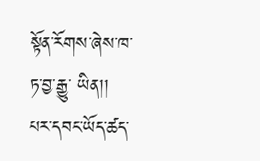སྟོན་རོགས་ཞེས་ཁ་ཏ་བྱ་རྒྱུ་ ཡིན།།
པར་དབང་ཡོད་ཚད་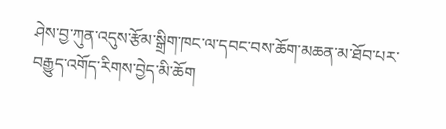ཤེས་བྱ་ཀུན་འདུས་རྩོམ་སྒྲིག་ཁང་ལ་དབང་བས་ཆོག་མཆན་མ་ཐོབ་པར་བརྒྱུད་འགོད་རིགས་བྱེད་མི་ཆོག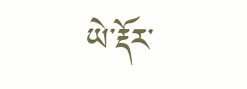ཡེ་རྡོར་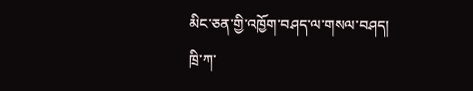མིང་ཅན་གྱི་འཁྱོག་བཤད་ལ་གསལ་བཤད།
ཁྲི་ཀ་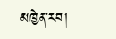མཁྱེན་རབ།